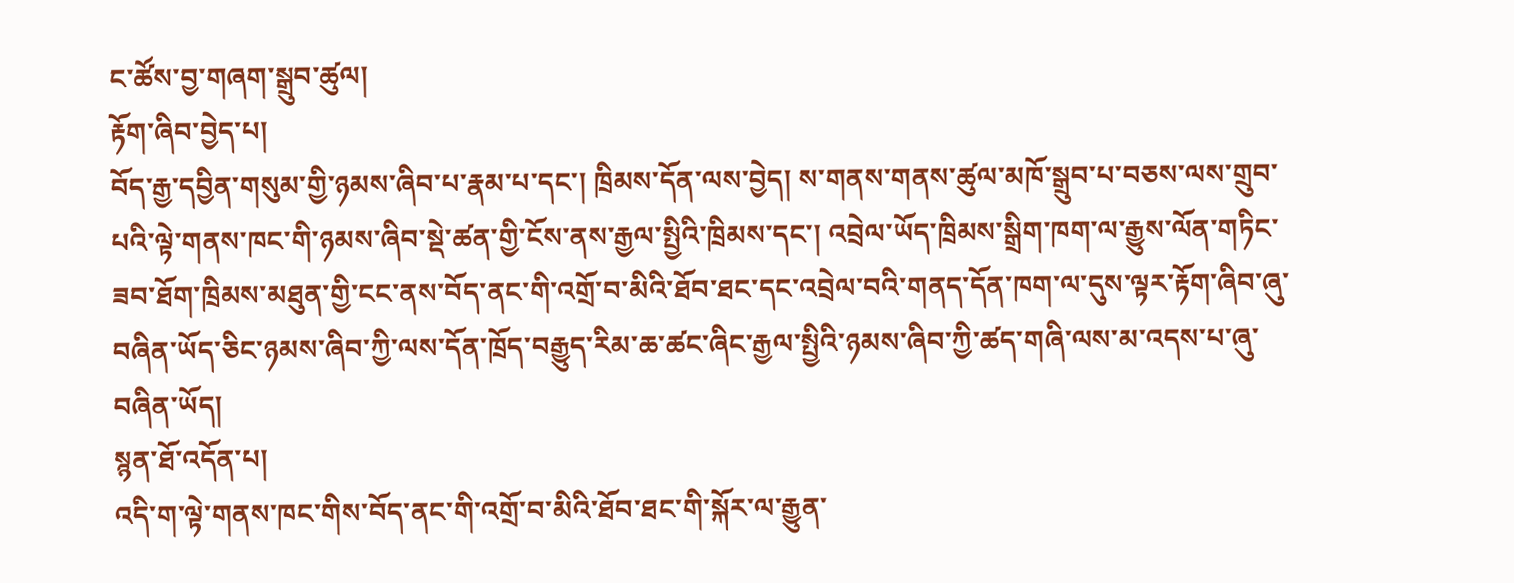ང་ཚོས་བྱ་གཞག་སྒྲུབ་ཚུལ།
རྟོག་ཞིབ་བྱེད་པ།
བོད་རྒྱ་དབྱིན་གསུམ་གྱི་ཉམས་ཞིབ་པ་རྣམ་པ་དང་། ཁྲིམས་དོན་ལས་བྱེད། ས་གནས་གནས་ཚུལ་མཁོ་སྒྲུབ་པ་བཅས་ལས་གྲུབ་པའི་ལྟེ་གནས་ཁང་གི་ཉམས་ཞིབ་སྡེ་ཚན་གྱི་ངོས་ནས་རྒྱལ་སྤྱིའི་ཁྲིམས་དང་། འབྲེལ་ཡོད་ཁྲིམས་སྒྲིག་ཁག་ལ་རྒྱུས་ལོན་གཏིང་ཟབ་ཐོག་ཁྲིམས་མཐུན་གྱི་ངང་ནས་བོད་ནང་གི་འགྲོ་བ་མིའི་ཐོབ་ཐང་དང་འབྲེལ་བའི་གནད་དོན་ཁག་ལ་དུས་ལྟར་རྟོག་ཞིབ་ཞུ་བཞིན་ཡོད་ཅིང་ཉམས་ཞིབ་ཀྱི་ལས་དོན་ཁྲོད་བརྒྱུད་རིམ་ཆ་ཚང་ཞིང་རྒྱལ་སྤྱིའི་ཉམས་ཞིབ་ཀྱི་ཚད་གཞི་ལས་མ་འདས་པ་ཞུ་བཞིན་ཡོད།
སྙན་ཐོ་འདོན་པ།
འདི་ག་ལྟེ་གནས་ཁང་གིས་བོད་ནང་གི་འགྲོ་བ་མིའི་ཐོབ་ཐང་གི་སྐོར་ལ་རྒྱུན་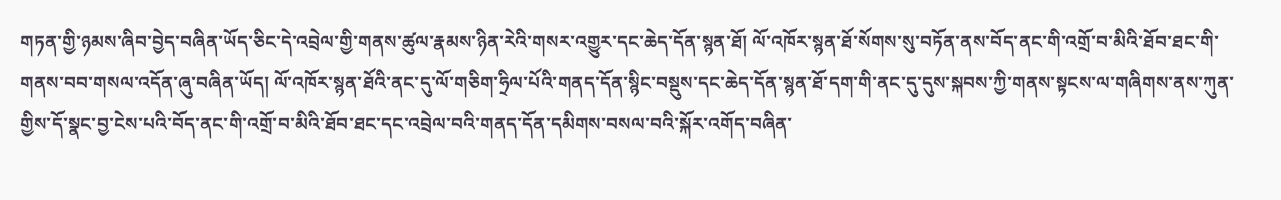གཏན་གྱི་ཉམས་ཞིབ་བྱེད་བཞིན་ཡོད་ཅིང་དེ་འབྲེལ་གྱི་གནས་ཚུལ་རྣམས་ཉིན་རེའི་གསར་འགྱུར་དང་ཆེད་དོན་སྙན་ཐོ། ལོ་འཁོར་སྙན་ཐོ་སོགས་སུ་བཏོན་ནས་བོད་ནང་གི་འགྲོ་བ་མིའི་ཐོབ་ཐང་གི་གནས་བབ་གསལ་འདོན་ཞུ་བཞིན་ཡོད། ལོ་འཁོར་སྙན་ཐོའི་ནང་དུ་ལོ་གཅིག་ཧྲིལ་པོའི་གནད་དོན་སྙིང་བསྡུས་དང་ཆེད་དོན་སྙན་ཐོ་དག་གི་ནང་དུ་དུས་སྐབས་ཀྱི་གནས་སྟངས་ལ་གཞིགས་ནས་ཀུན་གྱིས་དོ་སྣང་བྱ་ངེས་པའི་བོད་ནང་གི་འགྲོ་བ་མིའི་ཐོབ་ཐང་དང་འབྲེལ་བའི་གནད་དོན་དམིགས་བསལ་བའི་སྐོར་འགོད་བཞིན་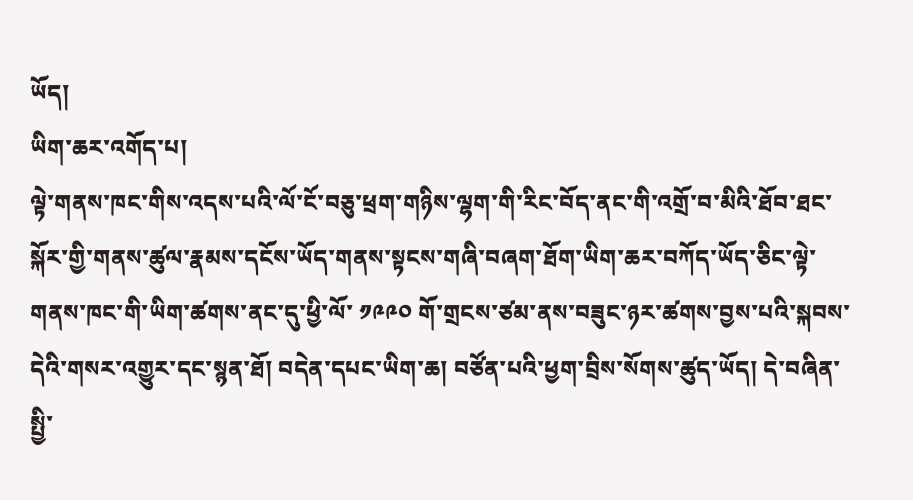ཡོད།
ཡིག་ཆར་འགོད་པ།
ལྟེ་གནས་ཁང་གིས་འདས་པའི་ལོ་ངོ་བཅུ་ཕྲག་གཉིས་ལྷག་གི་རིང་བོད་ནང་གི་འགྲོ་བ་མིའི་ཐོབ་ཐང་སྐོར་གྱི་གནས་ཚུལ་རྣམས་དངོས་ཡོད་གནས་སྟངས་གཞི་བཞག་ཐོག་ཡིག་ཆར་བཀོད་ཡོད་ཅིང་ལྟེ་གནས་ཁང་གི་ཡིག་ཚགས་ནང་དུ་ཕྱི་ལོ་ ༡༩༩༠ གོ་གྲངས་ཙམ་ནས་བཟུང་ཉར་ཚགས་བྱས་པའི་སྐབས་དེའི་གསར་འགྱུར་དང་སྙན་ཐོ། བདེན་དཔང་ཡིག་ཆ། བཙོན་པའི་ཕྱག་བྲིས་སོགས་ཚུད་ཡོད། དེ་བཞིན་སྤྱི་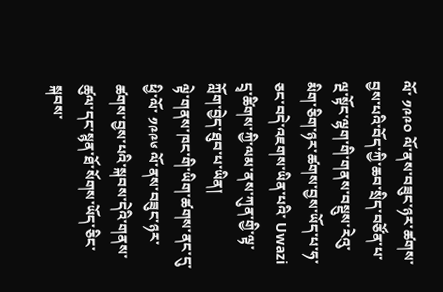ལོ་ ༡༩༩༠ ལོ་ནས་བཟུང་ཉར་ཚགས་བྱས་པའི་བོད་ཀྱི་ཆབ་སྲིད་བཙོན་པ་ལྔ་སྟོང་ལྷག་གི་གནས་བསྡུས་རེའུ་མིག་ཅིག་ཉར་ཚགས་བྱས་ཡོད་པ་ཧ་ཅང་བདེ་འཇགས་ཡིན་པའི་ Uwazi དྲྭ་ཚིགས་ཀྱི་ལམ་ནས་ཀུན་གྱི་ལྟ་ཀློག་བྱེད་ཐུབ་པ་ཡིན།
ལྟེ་གནས་ཁང་གི་ཡིག་ཚགས་ནང་དུ་ཕྱི་ལོ་ ༡༩༩༦ ལོ་ནས་བཟུང་ཉར་ཚགས་བྱས་པའི་སྐབས་དེའི་གནས་ཚུལ་དང་སྙན་ཐོ་སོགས་ཡོད་ཅིང་སྐབས་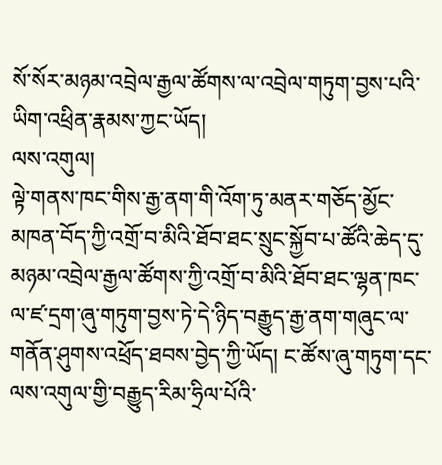སོ་སོར་མཉམ་འབྲེལ་རྒྱལ་ཚོགས་ལ་འབྲེལ་གཏུག་བྱས་པའི་ཡིག་འཕྲིན་རྣམས་ཀྱང་ཡོད།
ལས་འགུལ།
ལྟེ་གནས་ཁང་གིས་རྒྱ་ནག་གི་འོག་ཏུ་མནར་གཅོད་མྱོང་མཁན་བོད་ཀྱི་འགྲོ་བ་མིའི་ཐོབ་ཐང་སྲུང་སྐྱོབ་པ་ཚོའི་ཆེད་དུ་མཉམ་འབྲེལ་རྒྱལ་ཚོགས་ཀྱི་འགྲོ་བ་མིའི་ཐོབ་ཐང་ལྷན་ཁང་ལ་ཛ་དྲག་ཞུ་གཏུག་བྱས་ཏེ་དེ་ཉིད་བརྒྱུད་རྒྱ་ནག་གཞུང་ལ་གནོན་ཤུགས་འཕྲོད་ཐབས་བྱེད་ཀྱི་ཡོད། ང་ཚོས་ཞུ་གཏུག་དང་ལས་འགུལ་གྱི་བརྒྱུད་རིམ་ཧྲིལ་པོའི་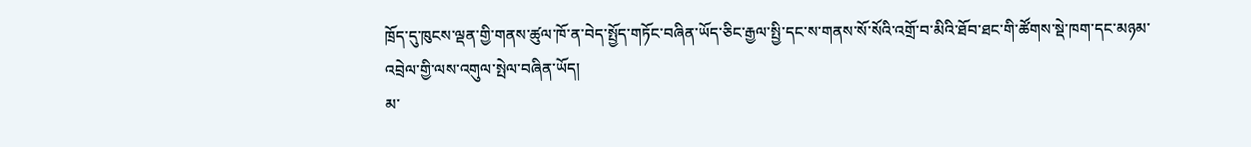ཁྲོད་དུ་ཁུངས་ལྡན་གྱི་གནས་ཚུལ་ཁོ་ན་བེད་སྤྱོད་གཏོང་བཞིན་ཡོད་ཅིང་རྒྱལ་སྤྱི་དང་ས་གནས་སོ་སོའི་འགྲོ་བ་མིའི་ཐོབ་ཐང་གི་ཚོགས་སྡེ་ཁག་དང་མཉམ་འབྲེལ་གྱི་ལས་འགུལ་སྤེལ་བཞིན་ཡོད།
མ་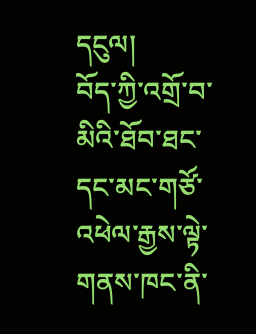དངུལ།
བོད་ཀྱི་འགྲོ་བ་མིའི་ཐོབ་ཐང་དང་མང་གཙོ་འཕེལ་རྒྱས་ལྟེ་གནས་ཁང་ནི་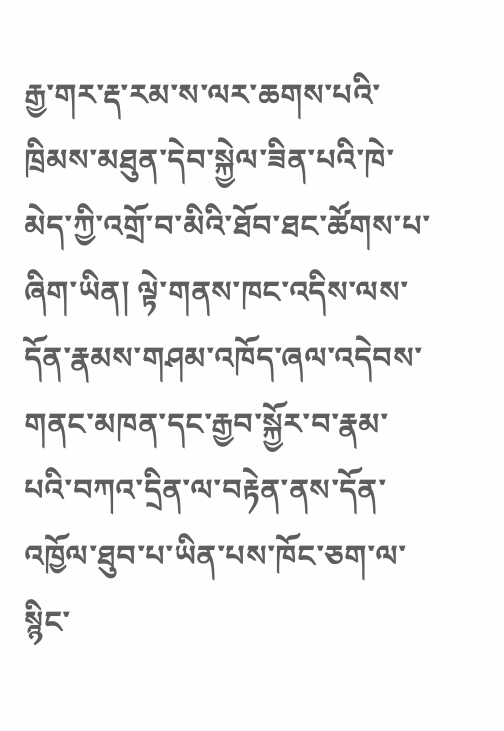རྒྱ་གར་རྡ་རམ་ས་ལར་ཆགས་པའི་ཁྲིམས་མཐུན་དེབ་སྐྱེལ་ཟིན་པའི་ཁེ་མེད་ཀྱི་འགྲོ་བ་མིའི་ཐོབ་ཐང་ཚོགས་པ་ཞིག་ཡིན། ལྟེ་གནས་ཁང་འདིས་ལས་དོན་རྣམས་གཤམ་འཁོད་ཞལ་འདེབས་གནང་མཁན་དང་རྒྱབ་སྐྱོར་བ་རྣམ་པའི་བཀའ་དྲིན་ལ་བརྟེན་ནས་དོན་འཁྱོལ་ཐུབ་པ་ཡིན་པས་ཁོང་ཅག་ལ་སྙིང་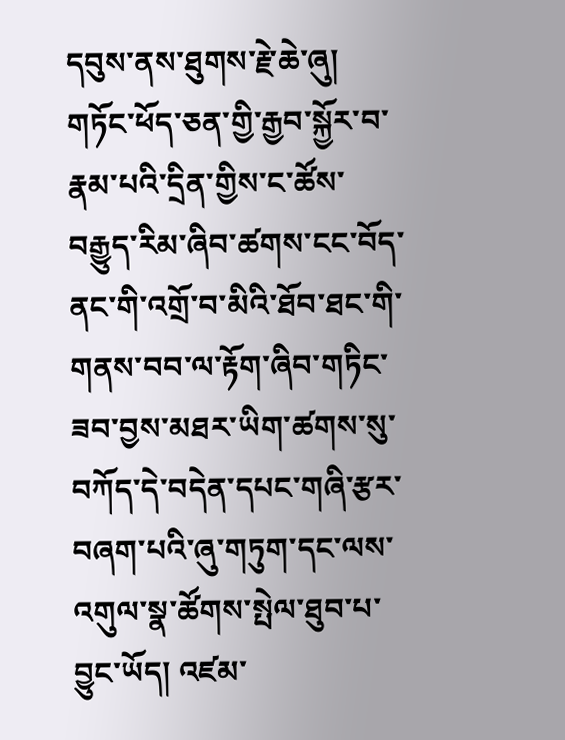དབུས་ནས་ཐུགས་རྗེ་ཆེ་ཞུ། གཏོང་ཕོད་ཅན་གྱི་རྒྱབ་སྐྱོར་བ་རྣམ་པའི་དྲིན་གྱིས་ང་ཚོས་བརྒྱུད་རིམ་ཞིབ་ཚགས་ངང་བོད་ནང་གི་འགྲོ་བ་མིའི་ཐོབ་ཐང་གི་གནས་བབ་ལ་རྟོག་ཞིབ་གཏིང་ཟབ་བྱས་མཐར་ཡིག་ཚགས་སུ་བཀོད་དེ་བདེན་དཔང་གཞི་རྩར་བཞག་པའི་ཞུ་གཏུག་དང་ལས་འགུལ་སྣ་ཚོགས་སྤེལ་ཐུབ་པ་བྱུང་ཡོད། འཛམ་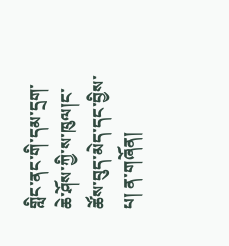གླིང་ནང་གི་དམ་དྲག་ཆེ་ཤོས་ཀྱི་ས་ཁུལ།ང་ཚོས་བུད་མེད་དང་བྱིས་པ། ན་གཞོན།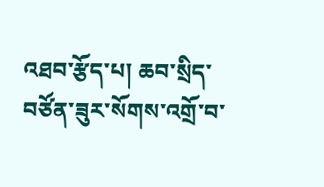འཐབ་རྩོད་པ། ཆབ་སྲིད་བཙོན་ཟུར་སོགས་འགྲོ་བ་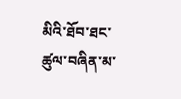མིའི་ཐོབ་ཐང་ཚུལ་བཞིན་མ་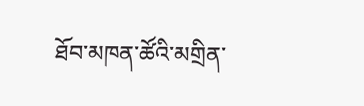ཐོབ་མཁན་ཚོའི་མགྲིན་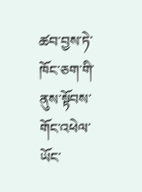ཚབ་བྱས་ཏེ་ཁོང་ཅག་གི་ནུས་སྟོབས་གོང་འཕེལ་ཡོང་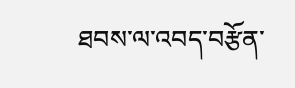ཐབས་ལ་འབད་བརྩོན་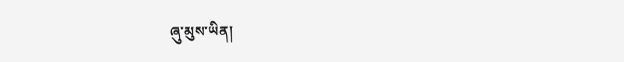ཞུ་མུས་ཡིན།